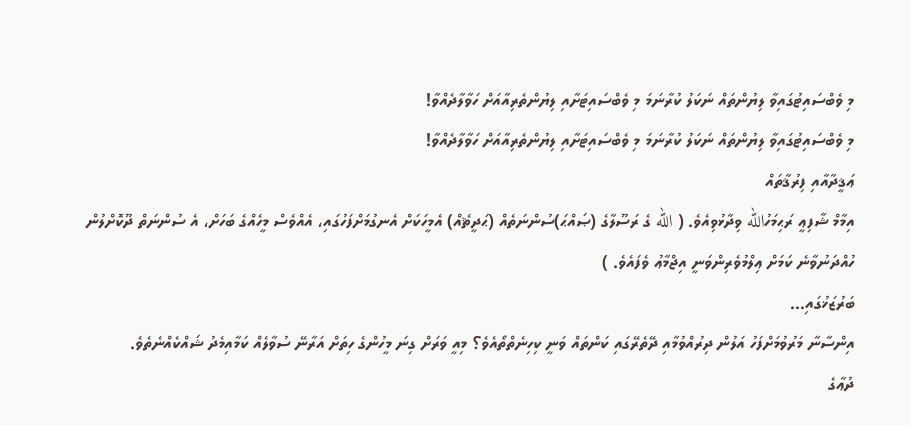މި ވެބްސައިޓުގައިވާ ލިޔުންތައް ނަކަލު ކުރާނަމަ މި ވެބްސައިޓަށާއި ލިޔުންތެރިއާއަށް ހަވާލާދެއްވާ!
މި ވެބްސައިޓުގައިވާ ލިޔުންތައް ނަކަލު ކުރާނަމަ މި ވެބްސައިޓަށާއި ލިޔުންތެރިއާއަށް ހަވާލާދެއްވާ!
ޢަޤީދާއާއި ފިރުޤާތައް
އިމާމް ޝާފިޢީ ރަޙިމަހުالله ވިދާޅުވިއެވެ. ( الله ގެ ރަސޫލާގެ (ޞައްޙަ)ސުންނަތެއް (ޙަދީޘެއް) އެމީހަކަށް އެނގުމަށްފަހުގައި، އެއްވެސް މީހެއްގެ ބަހަށް، އެ ސުންނަތް ދޫކޮށްލުން ހުއްދަނުވާނެ ކަމަށް ޢިލްމުވެރިންވަނީ އިޖްމާޢު ވެފައެވެ. )
ބަރުޒަޚުގައި…
އިންސާނާ މަރުވުމަށްފަހު އަލުން ދިރުއްވުމާއި ދޭތެރޭގައި ކަންތައް ވަނީ ކިހިނެތްތޯއެވެ؟ މިއީ ވަރަށް ގިނަ މީހުންގެ ހިތަށް އަރާނޭ ސުވާލެއް ކަމާއިމެދު ޝައްކެއްނެތެވެ.
ދުޢާގެ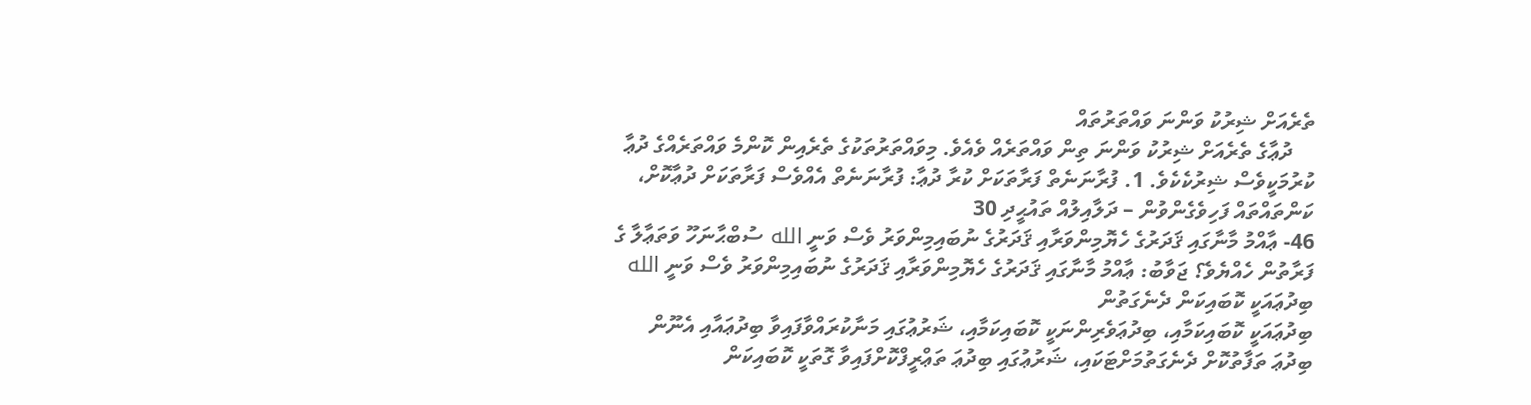ތެރެއަށް ޝިރުކު ވަންނަ ވައްތަރުތައް
    ދުޢާގެ ތެރެއަށް ޝިރުކު ވަންނަ ތިން ވައްތަރެއް ވެއެވެ. މިވައްތަރުތަކުގެ ތެރެއިން ކޮންމެ ވައްތަރެއްގެ ދުޢާ ކުރުމަކީވެސް ޝިރުކެކެވެ. 1. ފުރާނަނެތް ފަރާތަކަށް ކުރާ ދުޢާ: ފުރާނަނެތް އެއްވެސް ފަރާތަކަށް ދުޢާކޮށް،
ކަންތައްތައް ފަހިވެގެންވުން – ދަލާއިލުއް ތައުޙީދި 30
46- ޢާއްމު މާނާގައި ޤަދަރުގެ ހެޔޮމިންވަރާއި ޤަދަރުގެ ނުބައިމިންވަރު ވެސް ވަނީ الله ސުބްޙާނަހޫ ވަތަޢާލާ ގެ ފަރާތުން ހެއްޔެވެ؟ ޖަވާބު: ޢާއްމު މާނާގައި ޤަދަރުގެ ހެޔޮމިންވަރާއި ޤަދަރުގެ ނުބައިމިންވަރު ވެސް ވަނީ الله
ބިދުޢައަކީ ކޮބައިކަން ދެނެގަތުން
ބިދުޢައަކީ ކޮބައިކަމާއި، ބިދުޢަވެރިންނަކީ ކޮބައިކަމާއި، ޝަރުޢުގައި މަނާކުރައްވާފައިވާ ބިދުޢައާއި އެނޫން ބިދުޢަ ތަފާތުކޮށް ދެނެގަތުމަށްޓަކައި، ޝަރުޢުގައި ބިދުޢަ ތަޢްރީފްކޮށްފައިވާ ގޮތަކީ ކޮބައިކަން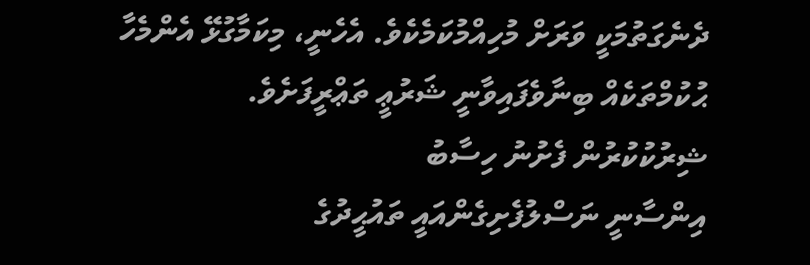ދެނެގަތުމަކީ ވަރަށް މުހިއްމުކަމެކެވެ. އެހެނީ، މިކަމާގުޅޭ އެންމެހާ ޙުކުމްތަކެއް ބިނާވެފައިވާނީ ޝަރުޢީ ތަޢްރީފަށެވެ.
ޝިރުކުކުރުން ފެށުނު ހިސާބު
އިންސާނީ ނަސްލުފެށިގެންއައީ ތައުޙީދުގެ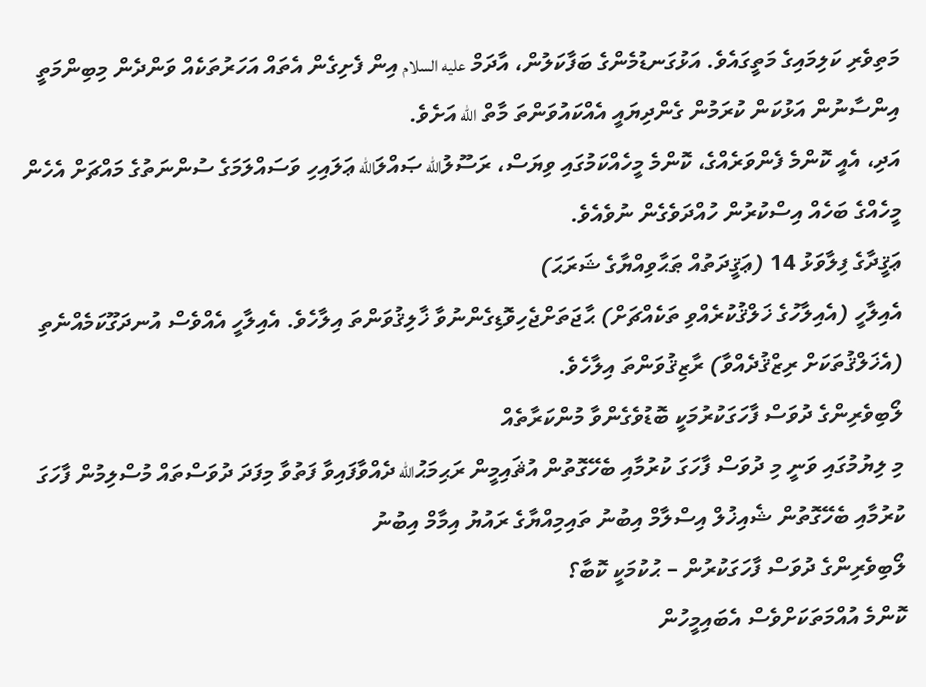މަތިވެރި ކަލިމައިގެ މަތީގައެވެ. އަޅުގަނޑުމެންގެ ބަފާކަލުން، އާދަމް عليه السلام އިން ފެށިގެން އެތައް އަހަރުތަކެއް ވަންދެން މިބިންމަތީ އިންސާނުން އަޅުކަން ކުރަމުން ގެންދިޔައީ އެއްކައުވަންތަ މާތް الله އަށެވެ.
އަދި، އެއީ ކޮންމެ ފެންވަރެއްގެ، ކޮންމެ މީހެއްކަމުގައި ވިޔަސް، ރަސޫލުالله ޞައްލަالله ޢަލައިހި ވަސައްލަމަގެ ސުންނަތުގެ މައްޗަށް އެހެން މީހެއްގެ ބަހެއް އިސްކުރުން ހުއްދަވެގެން ނުވެއެވެ.
ޢަޤީދާގެ ފިލާވަޅު 14 (ޢަޤީދަތުއް ޠަޙާވިއްޔާގެ ޝަރަޙަ)
އެއިލާހީ (އެއިލާހުގެ ޚަލްޤުކުރެއްވި ތަކެއްޗަށް) ޙާޖަތަށްޖެހިވޮޑިގެންނުވާ ޚާލިޤުވަންތަ އިލާހެވެ. އެއިލާހީ އެއްވެސް އުނދަގޫކަމެއްނެތި (އެޚަލްޤުތަކަށް ރިޒްޤުދެއްވާ) ރާޒިޤުވަންތަ އިލާހެވެ.
ލޯބިވެރިންގެ ދުވަސް ފާހަގަކުރުމަކީ ބޮޑުވެގެންވާ މުންކަރާތެއް
މި ލިޔުމުގައި ވަނީ މި ދުވަސް ފާހަގަ ކުރުމާއި ބެހޭގޮތުން އުޘައިމީން ރަޙިމަޙުالله ދެއްވާފައިވާ ފަތުވާ މިފަދަ ދުވަސްތައް މުސްލިމުން ފާހަގަ ކުރުމާއި ބެހޭގޮތުން ޝެއިޚުލް އިސްލާމް އިބުނު ތައިމިއްޔާގެ ރައުޔު އިމާމް އިބުނު
ލޯބިވެރިންގެ ދުވަސް ފާހަގަކުރުން – ޙުކުމަކީ ކޮބާ؟
ކޮންމެ އުއްމަތަކަށްވެސް އެބައިމީހުން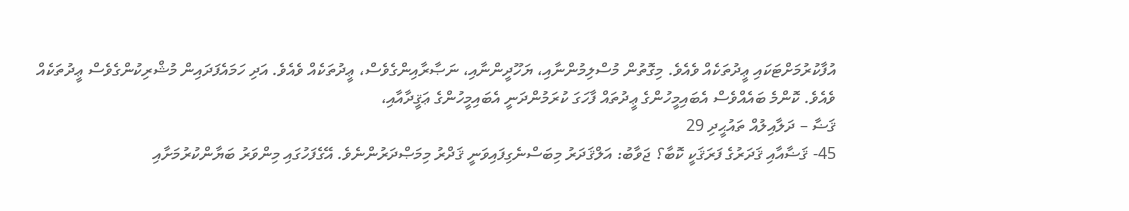އުފާކުރުމަށްޓަކައި ޢީދުތަކެއް ވެއެވެ. މިގޮތުން މުސްލިމުންނާއި، ޔަހޫދީންނާއި، ނަޞާރާއިންގެވެސް، ޢީދުތަކެއް ވެއެވެ. އަދި ހަމައެފަދައިން މުޝްރިކުންގެވެސް ޢީދުތަކެއް ވެއެވެ. ކޮންމެ ބައެއްވެސް އެބައިމީހުންގެ ޢީދުތައް ފާހަގަ ކުރަމުންދަނީ އެބައިމީހުންގެ ޢަޤީދާއާއި،
ޤަޟާ – ދަލާއިލުއް ތައުޙީދި 29
45- ޤަޟާއާއި ޤަދަރުގެ ފަރަޤަކީ ކޮބާ؟ ޖަވާބު: އަލްޤަދަރު މިބަސްނެގިފައިވަނީ ޤަދްރު މިމަޞްދަރުންނެވެ. އޭގެފަހުގައި މިންވަރު ބަޔާންކުރުމަށާއި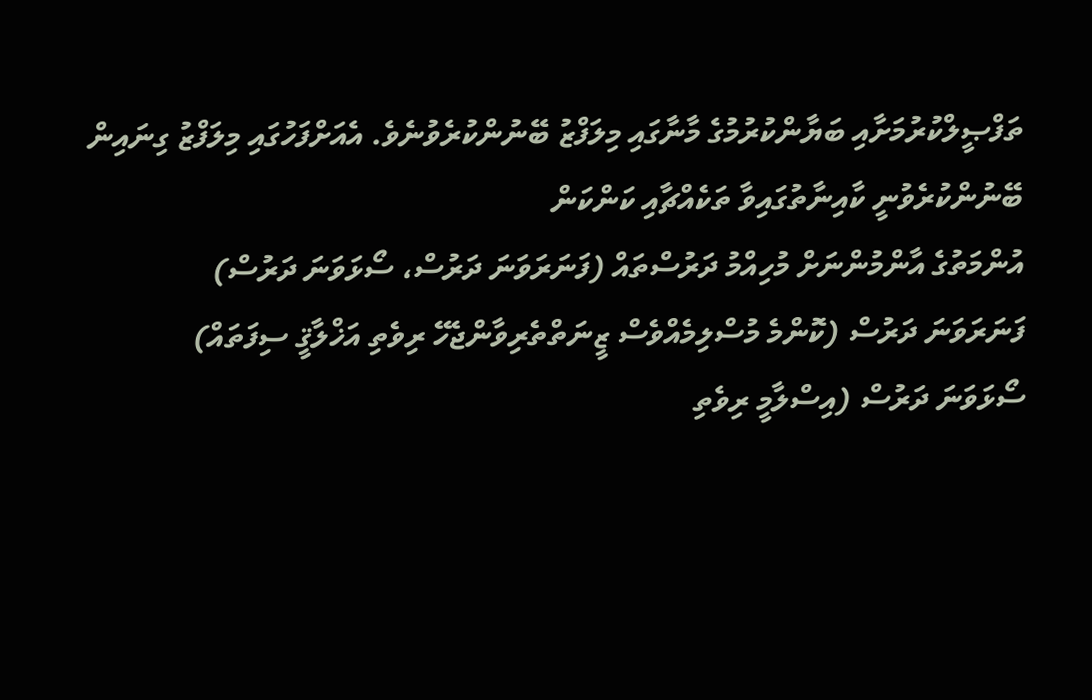ތަފްޞީލްކުރުމަށާއި ބަޔާންކުރުމުގެ މާނާގައި މިލަފްޒު ބޭނުންކުރެވުނެވެ. އެއަށްފަހުގައި މިލަފްޒު ގިނައިން ބޭނުންކުރެވުނީ ކާއިނާތުގައިވާ ތަކެއްޗާއި ކަންކަން
އުންމަތުގެ އާންމުންނަށް މުހިއްމު ދަރުސްތައް (ފަނަރަވަނަ ދަރުސް، ސޯޅަވަނަ ދަރުސް)
ފަނަރަވަނަ ދަރުސް (ކޮންމެ މުސްލިމެއްވެސް ޒީނަތްތެރިވާންޖެހޭ ރިވެތި އަޚްލާޤީ ސިފަތައް)
ސޯޅަވަނަ ދަރުސް (އިސްލާމީ ރިވެތި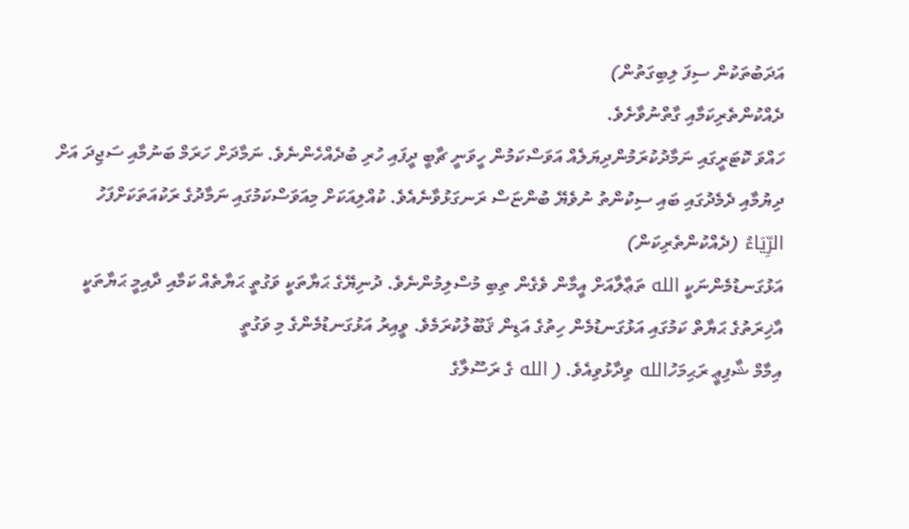އަދަބުތަކުން ސިފަ ލިބިގަތުން)
ދެއްކުންތެރިކަމާއި ގާތްނުވާށެވެ.
ހައްވަ ކޮޓަރީގައި ނަމާދުކުރަމުންދިޔަލެއް އަވަސްކަމުން ހީވަނީ ޗާބީ ދީފައި ހުރި ބުދެއްހެންނެވެ. ނަމާދަށް ހަރަމް ބަނުމާއި ސަޖިދަ އަށް ދިޔުމާއި ދެމެދުގައި ބައި ސިކުންތު ނުވެޔޭ ބުންޏަސް ރަނގަޅުވާނެއެވެ. ކުއްލިއަކަށް މިއަވަސްކަމުގައި ނަމާދުގެ ރަކުއަތަކަށްފަހު
الرِّيَاءُ (ދެއްކުންތެރިކަން)
އަޅުގަނޑުމެންނަކީ الله ތަޢާލާއަށް އީމާން ވެގެން ތިބި މުސްލިމުންނެވެ. ދުނިޔޭގެ ޙަޔާތަކީ ވަގުތީ ޙަޔާތެއް ކަމާއި ދާއިމީ ޙަޔާތަކީ އާޚިރަތުގެ ޙަޔާތް ކަމުގައި އަޅުގަނޑުމެން ހިތުގެ އަޑިން ޤަބޫލުކުރަމެވެ. ވީއިރު އަޅުގަނޑުމެންގެ މި ވަގުތީ
އިމާމް ޝާފިޢީ ރަޙިމަހުالله ވިދާޅުވިއެވެ. ( الله ގެ ރަސޫލާގެ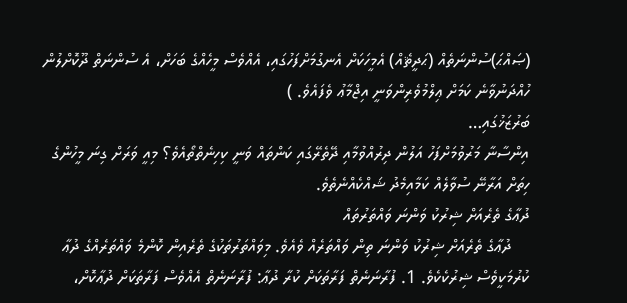(ޞައްޙަ)ސުންނަތެއް (ޙަދީޘެއް) އެމީހަކަށް އެނގުމަށްފަހުގައި، އެއްވެސް މީހެއްގެ ބަހަށް، އެ ސުންނަތް ދޫކޮށްލުން ހުއްދަނުވާނެ ކަމަށް ޢިލްމުވެރިންވަނީ އިޖްމާޢު ވެފައެވެ. )
ބަރުޒަޚުގައި…
އިންސާނާ މަރުވުމަށްފަހު އަލުން ދިރުއްވުމާއި ދޭތެރޭގައި ކަންތައް ވަނީ ކިހިނެތްތޯއެވެ؟ މިއީ ވަރަށް ގިނަ މީހުންގެ ހިތަށް އަރާނޭ ސުވާލެއް ކަމާއިމެދު ޝައްކެއްނެތެވެ.
ދުޢާގެ ތެރެއަށް ޝިރުކު ވަންނަ ވައްތަރުތައް
    ދުޢާގެ ތެރެއަށް ޝިރުކު ވަންނަ ތިން ވައްތަރެއް ވެއެވެ. މިވައްތަރުތަކުގެ ތެރެއިން ކޮންމެ ވައްތަރެއްގެ ދުޢާ ކުރުމަކީވެސް ޝިރުކެކެވެ. 1. ފުރާނަނެތް ފަރާތަކަށް ކުރާ ދުޢާ: ފުރާނަނެތް އެއްވެސް ފަރާތަކަށް ދުޢާކޮށް،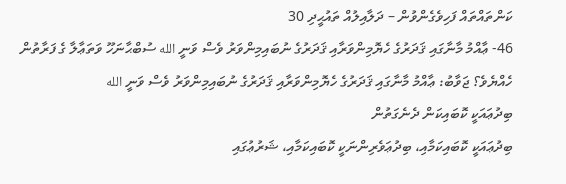ކަންތައްތައް ފަހިވެގެންވުން – ދަލާއިލުއް ތައުޙީދި 30
46- ޢާއްމު މާނާގައި ޤަދަރުގެ ހެޔޮމިންވަރާއި ޤަދަރުގެ ނުބައިމިންވަރު ވެސް ވަނީ الله ސުބްޙާނަހޫ ވަތަޢާލާ ގެ ފަރާތުން ހެއްޔެވެ؟ ޖަވާބު: ޢާއްމު މާނާގައި ޤަދަރުގެ ހެޔޮމިންވަރާއި ޤަދަރުގެ ނުބައިމިންވަރު ވެސް ވަނީ الله
ބިދުޢައަކީ ކޮބައިކަން ދެނެގަތުން
ބިދުޢައަކީ ކޮބައިކަމާއި، ބިދުޢަވެރިންނަކީ ކޮބައިކަމާއި، ޝަރުޢުގައި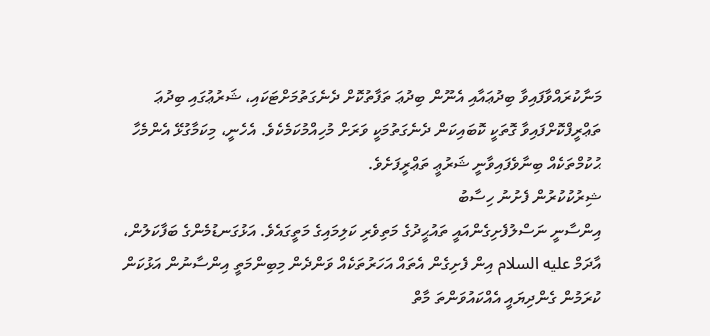މަނާކުރައްވާފައިވާ ބިދުޢައާއި އެނޫން ބިދުޢަ ތަފާތުކޮށް ދެނެގަތުމަށްޓަކައި، ޝަރުޢުގައި ބިދުޢަ ތަޢްރީފްކޮށްފައިވާ ގޮތަކީ ކޮބައިކަން ދެނެގަތުމަކީ ވަރަށް މުހިއްމުކަމެކެވެ. އެހެނީ، މިކަމާގުޅޭ އެންމެހާ ޙުކުމްތަކެއް ބިނާވެފައިވާނީ ޝަރުޢީ ތަޢްރީފަށެވެ.
ޝިރުކުކުރުން ފެށުނު ހިސާބު
އިންސާނީ ނަސްލުފެށިގެންއައީ ތައުޙީދުގެ މަތިވެރި ކަލިމައިގެ މަތީގައެވެ. އަޅުގަނޑުމެންގެ ބަފާކަލުން، އާދަމް عليه السلام އިން ފެށިގެން އެތައް އަހަރުތަކެއް ވަންދެން މިބިންމަތީ އިންސާނުން އަޅުކަން ކުރަމުން ގެންދިޔައީ އެއްކައުވަންތަ މާތް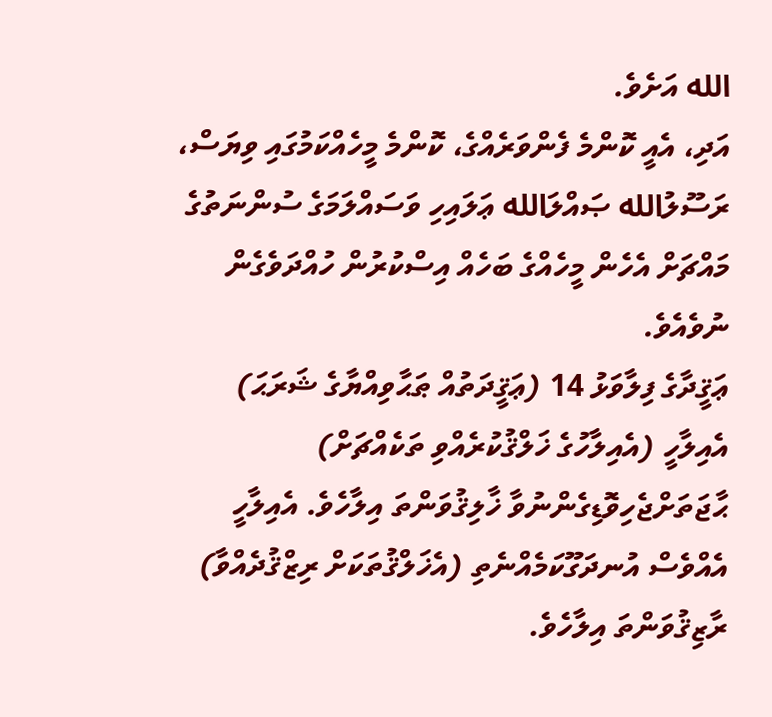الله އަށެވެ.
އަދި، އެއީ ކޮންމެ ފެންވަރެއްގެ، ކޮންމެ މީހެއްކަމުގައި ވިޔަސް، ރަސޫލުالله ޞައްލަالله ޢަލައިހި ވަސައްލަމަގެ ސުންނަތުގެ މައްޗަށް އެހެން މީހެއްގެ ބަހެއް އިސްކުރުން ހުއްދަވެގެން ނުވެއެވެ.
ޢަޤީދާގެ ފިލާވަޅު 14 (ޢަޤީދަތުއް ޠަޙާވިއްޔާގެ ޝަރަޙަ)
އެއިލާހީ (އެއިލާހުގެ ޚަލްޤުކުރެއްވި ތަކެއްޗަށް) ޙާޖަތަށްޖެހިވޮޑިގެންނުވާ ޚާލިޤުވަންތަ އިލާހެވެ. އެއިލާހީ އެއްވެސް އުނދަގޫކަމެއްނެތި (އެޚަލްޤުތަކަށް ރިޒްޤުދެއްވާ) ރާޒިޤުވަންތަ އިލާހެވެ.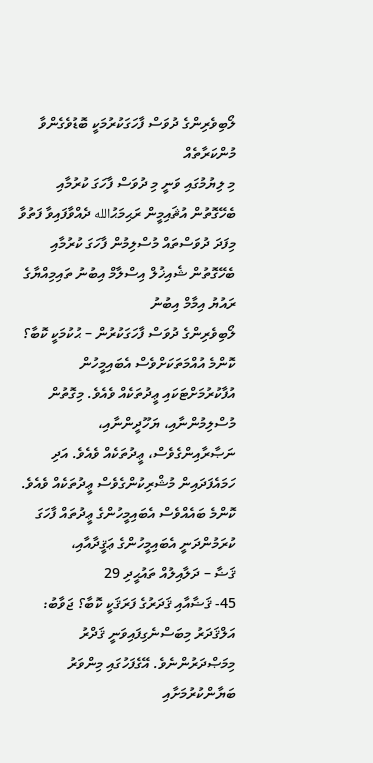ލޯބިވެރިންގެ ދުވަސް ފާހަގަކުރުމަކީ ބޮޑުވެގެންވާ މުންކަރާތެއް
މި ލިޔުމުގައި ވަނީ މި ދުވަސް ފާހަގަ ކުރުމާއި ބެހޭގޮތުން އުޘައިމީން ރަޙިމަޙުالله ދެއްވާފައިވާ ފަތުވާ މިފަދަ ދުވަސްތައް މުސްލިމުން ފާހަގަ ކުރުމާއި ބެހޭގޮތުން ޝެއިޚުލް އިސްލާމް އިބުނު ތައިމިއްޔާގެ ރައުޔު އިމާމް އިބުނު
ލޯބިވެރިންގެ ދުވަސް ފާހަގަކުރުން – ޙުކުމަކީ ކޮބާ؟
ކޮންމެ އުއްމަތަކަށްވެސް އެބައިމީހުން އުފާކުރުމަށްޓަކައި ޢީދުތަކެއް ވެއެވެ. މިގޮތުން މުސްލިމުންނާއި، ޔަހޫދީންނާއި، ނަޞާރާއިންގެވެސް، ޢީދުތަކެއް ވެއެވެ. އަދި ހަމައެފަދައިން މުޝްރިކުންގެވެސް ޢީދުތަކެއް ވެއެވެ. ކޮންމެ ބައެއްވެސް އެބައިމީހުންގެ ޢީދުތައް ފާހަގަ ކުރަމުންދަނީ އެބައިމީހުންގެ ޢަޤީދާއާއި،
ޤަޟާ – ދަލާއިލުއް ތައުޙީދި 29
45- ޤަޟާއާއި ޤަދަރުގެ ފަރަޤަކީ ކޮބާ؟ ޖަވާބު: އަލްޤަދަރު މިބަސްނެގިފައިވަނީ ޤަދްރު މިމަޞްދަރުންނެވެ. އޭގެފަހުގައި މިންވަރު ބަޔާންކުރުމަށާއި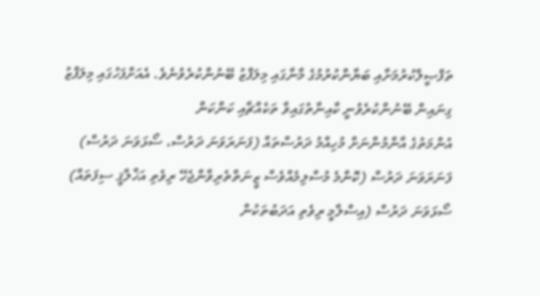ތަފްޞީލްކުރުމަށާއި ބަޔާންކުރުމުގެ މާނާގައި މިލަފްޒު ބޭނުންކުރެވުނެވެ. އެއަށްފަހުގައި މިލަފްޒު ގިނައިން ބޭނުންކުރެވުނީ ކާއިނާތުގައިވާ ތަކެއްޗާއި ކަންކަން
އުންމަތުގެ އާންމުންނަށް މުހިއްމު ދަރުސްތައް (ފަނަރަވަނަ ދަރުސް، ސޯޅަވަނަ ދަރުސް)
ފަނަރަވަނަ ދަރުސް (ކޮންމެ މުސްލިމެއްވެސް ޒީނަތްތެރިވާންޖެހޭ ރިވެތި އަޚްލާޤީ ސިފަތައް)
ސޯޅަވަނަ ދަރުސް (އިސްލާމީ ރިވެތި އަދަބުތަކުން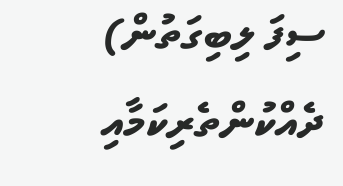ސިފަ ލިބިގަތުން)
ދެއްކުންތެރިކަމާއި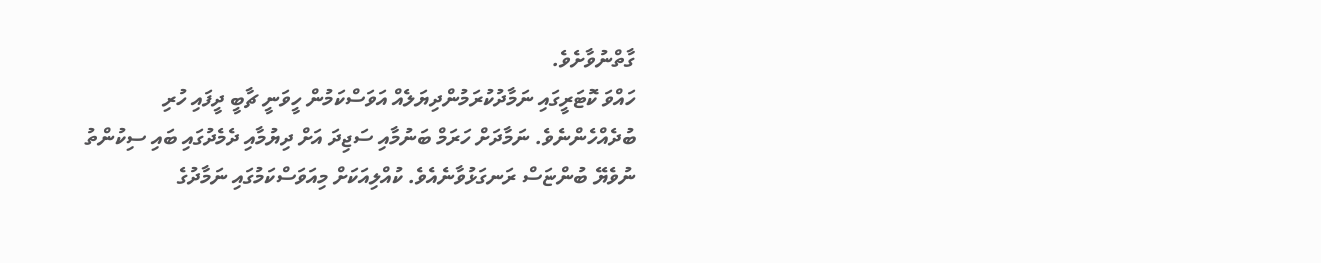ގާތްނުވާށެވެ.
ހައްވަ ކޮޓަރީގައި ނަމާދުކުރަމުންދިޔަލެއް އަވަސްކަމުން ހީވަނީ ޗާބީ ދީފައި ހުރި ބުދެއްހެންނެވެ. ނަމާދަށް ހަރަމް ބަނުމާއި ސަޖިދަ އަށް ދިޔުމާއި ދެމެދުގައި ބައި ސިކުންތު ނުވެޔޭ ބުންޏަސް ރަނގަޅުވާނެއެވެ. ކުއްލިއަކަށް މިއަވަސްކަމުގައި ނަމާދުގެ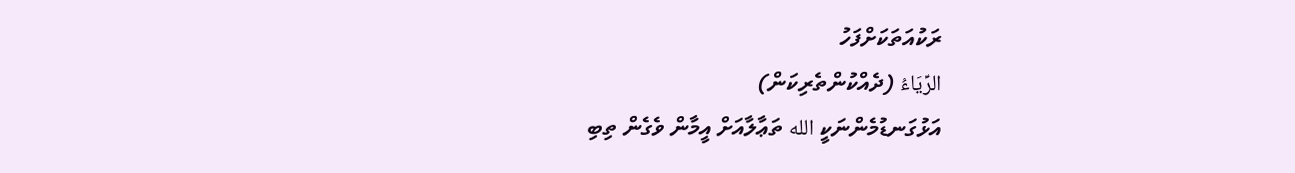ރަކުއަތަކަށްފަހު
الرِّيَاءُ (ދެއްކުންތެރިކަން)
އަޅުގަނޑުމެންނަކީ الله ތަޢާލާއަށް އީމާން ވެގެން ތިބި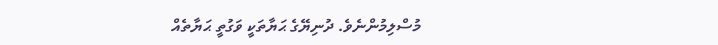މުސްލިމުންނެވެ. ދުނިޔޭގެ ޙަޔާތަކީ ވަގުތީ ޙަޔާތެއް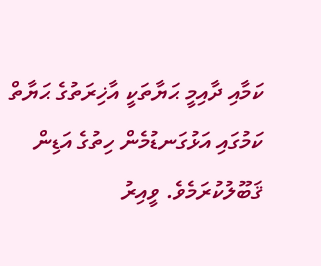ކަމާއި ދާއިމީ ޙަޔާތަކީ އާޚިރަތުގެ ޙަޔާތް ކަމުގައި އަޅުގަނޑުމެން ހިތުގެ އަޑިން ޤަބޫލުކުރަމެވެ. ވީއިރު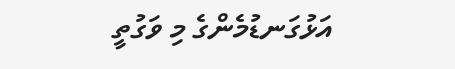އަޅުގަނޑުމެންގެ މި ވަގުތީ